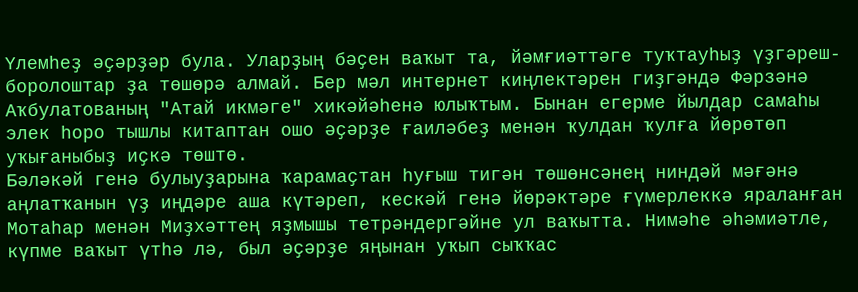Үлемһеҙ әҫәрҙәр була. Уларҙың бәҫен ваҡыт та, йәмғиәттәге туҡтауһыҙ үҙгәреш-боролоштар ҙа төшөрә алмай. Бер мәл интернет киңлектәрен гиҙгәндә Фәрзәнә Аҡбулатованың "Атай икмәге" хикәйәһенә юлыҡтым. Бынан егерме йылдар самаһы элек һоро тышлы китаптан ошо әҫәрҙе ғаиләбеҙ менән ҡулдан ҡулға йөрөтөп уҡығаныбыҙ иҫкә төштө.
Бәләкәй генә булыуҙарына ҡарамаҫтан һуғыш тигән төшөнсәнең ниндәй мәғәнә аңлатҡанын үҙ иңдәре аша күтәреп, кескәй генә йөрәктәре ғүмерлеккә яраланған Мотаһар менән Миҙхәттең яҙмышы тетрәндергәйне ул ваҡытта. Нимәһе әһәмиәтле, күпме ваҡыт үтһә лә, был әҫәрҙе яңынан уҡып сыҡҡас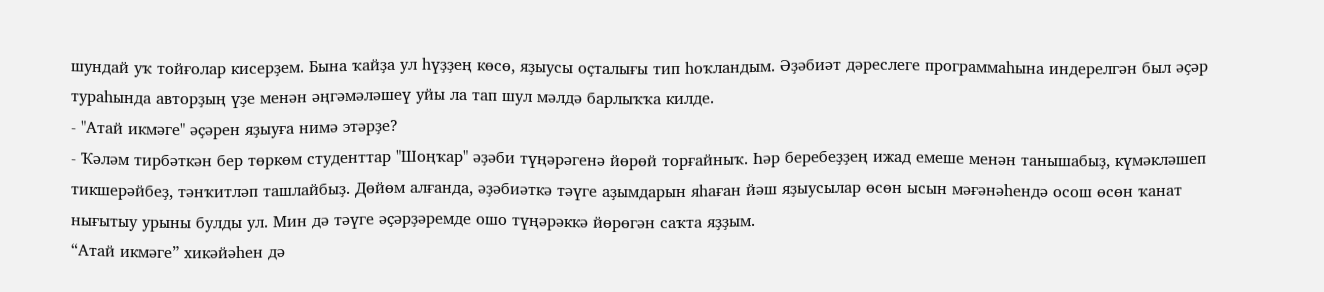шундай уҡ тойғолар кисерҙем. Бына ҡайҙа ул һүҙҙең көсө, яҙыусы оҫталығы тип һоҡландым. Әҙәбиәт дәреслеге программаһына индерелгән был әҫәр тураһында авторҙың үҙе менән әңгәмәләшеү уйы ла тап шул мәлдә барлыҡҡа килде.
- "Атай икмәге" әҫәрен яҙыуға нимә этәрҙе?
- Ҡәләм тирбәткән бер төркөм студенттар "Шоңҡар" әҙәби түңәрәгенә йөрөй торғайныҡ. Һәр беребеҙҙең ижад емеше менән танышабыҙ, күмәкләшеп тикшерәйбеҙ, тәнҡитләп ташлайбыҙ. Дөйөм алғанда, әҙәбиәткә тәүге аҙымдарын яһаған йәш яҙыусылар өсөн ысын мәғәнәһендә осош өсөн ҡанат нығытыу урыны булды ул. Мин дә тәүге әҫәрҙәремде ошо түңәрәккә йөрөгән саҡта яҙҙым.
“Атай икмәге” хикәйәһен дә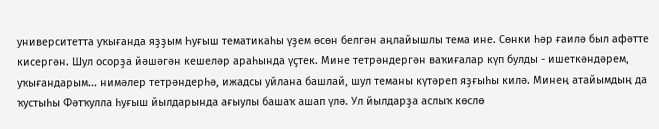университетта уҡығанда яҙҙым Һуғыш тематикаһы үҙем өсөн белгән аңлайышлы тема ине. Сөнки һәр ғаилә был афәтте кисергән. Шул осорҙа йәшәгән кешеләр араһында үҫтек. Мине тетрәндергән ваҡиғалар күп булды - ишеткәндәрем, уҡығандарым... нимәлер тетрәндерһә, ижадсы уйлана башлай, шул теманы күтәреп яҙғыһы килә. Минең атайымдың да ҡустыһы Фәтҡулла һуғыш йылдарында ағыулы башаҡ ашап үлә. Ул йылдарҙа аслыҡ көслө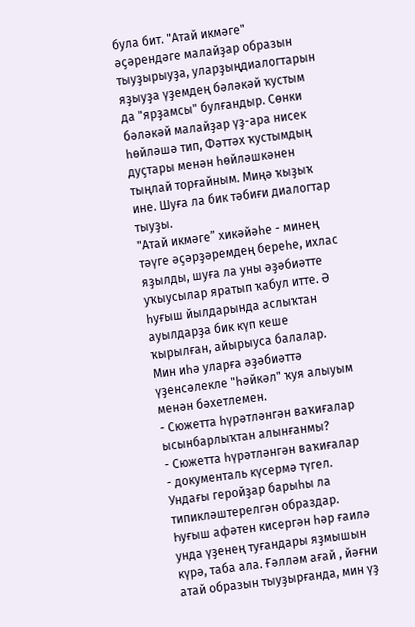була бит. "Атай икмәге" әҫәрендәге малайҙар образын тыуҙырыуҙа, уларҙыңдиалогтарын яҙыуҙа үҙемдең бәләкәй ҡустым да "ярҙамсы" булғандыр. Сөнки бәләкәй малайҙар үҙ-ара нисек һөйләшә тип, Фәттәх ҡустымдың дуҫтары менән һөйләшкәнен тыңлай торғайным. Миңә ҡыҙыҡ ине. Шуға ла бик тәбиғи диалогтар тыуҙы.
"Атай икмәге” хикәйәһе - минең тәүге әҫәрҙәремдең береһе, ихлас яҙылды, шуға ла уны әҙәбиәтте уҡыусылар яратып ҡабул итте. Ә һуғыш йылдарында аслыҡтан ауылдарҙа бик күп кеше ҡырылған, айырыуса балалар. Мин иһә уларға әҙәбиәттә үҙенсәлекле "һәйкәл" ҡуя алыуым менән бәхетлемен.
- Сюжетта һүрәтләнгән ваҡиғалар ысынбарлыҡтан алынғанмы?
- Сюжетта һүрәтләнгән ваҡиғалар - документаль күсермә түгел. Ундағы геройҙар барыһы ла типикләштерелгән образдар. Һуғыш афәтен кисергән һәр ғаилә унда үҙенең туғандары яҙмышын күрә, таба ала. Ғәлләм ағай , йәғни атай образын тыуҙырғанда, мин үҙ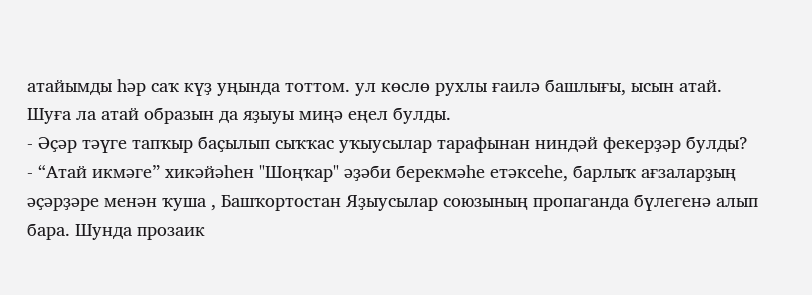атайымды һәр саҡ күҙ уңында тоттом. ул көслө рухлы ғаилә башлығы, ысын атай. Шуға ла атай образын да яҙыуы миңә еңел булды.
- Әҫәр тәүге тапҡыр баҫылып сыҡҡас уҡыусылар тарафынан ниндәй фекерҙәр булды?
- “Атай икмәге” хикәйәһен "Шоңҡар" әҙәби берекмәһе етәксеһе, барлыҡ ағзаларҙың әҫәрҙәре менән ҡуша , Башҡортостан Яҙыусылар союзының пропаганда бүлегенә алып бара. Шунда прозаик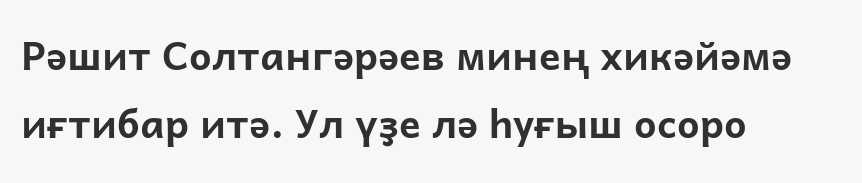Рәшит Солтангәрәев минең хикәйәмә иғтибар итә. Ул үҙе лә һуғыш осоро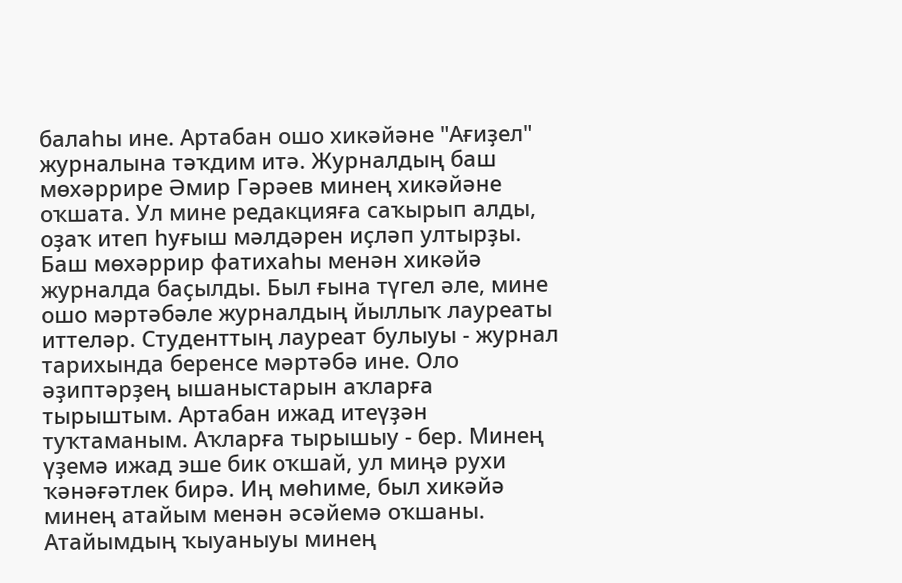балаһы ине. Артабан ошо хикәйәне "Ағиҙел" журналына тәҡдим итә. Журналдың баш мөхәррире Әмир Гәрәев минең хикәйәне оҡшата. Ул мине редакцияға саҡырып алды, оҙаҡ итеп һуғыш мәлдәрен иҫләп ултырҙы. Баш мөхәррир фатихаһы менән хикәйә журналда баҫылды. Был ғына түгел әле, мине ошо мәртәбәле журналдың йыллыҡ лауреаты иттеләр. Студенттың лауреат булыуы - журнал тарихында беренсе мәртәбә ине. Оло әҙиптәрҙең ышаныстарын аҡларға тырыштым. Артабан ижад итеүҙән туҡтаманым. Аҡларға тырышыу - бер. Минең үҙемә ижад эше бик оҡшай, ул миңә рухи ҡәнәғәтлек бирә. Иң мөһиме, был хикәйә минең атайым менән әсәйемә оҡшаны. Атайымдың ҡыуаныуы минең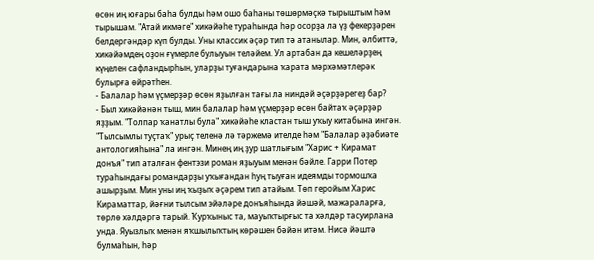өсөн иң юғары баһа булды һәм ошо баһаны төшөрмәҫкә тырыштым һәм тырышам. "Атай икмәге" хикәйәһе тураһында һәр осорҙа ла үҙ фекерҙәрен белдергәндәр күп булды. Уны классик әҫәр тип тә атанылар. Мин, әлбиттә, хикәйәмдең оҙон ғүмерле булыуын теләйем. Ул артабан да кешеләрҙең күңелен сафландырһын, уларҙы туғандарына ҡарата мәрхәмәтлерәк булырға өйрәтһен.
- Балалар һәм үҫмерҙәр өсөн яҙылған тағы ла ниндәй әҫәрҙәрегеҙ бар?
- Был хикәйәнән тыш, мин балалар һәм үҫмерҙәр өсөн байтаҡ әҫәрҙәр яҙҙым. "Толпар ҡанатлы була" хикәйәһе кластан тыш уҡыу китабына ингән. "Тылсымлы туҫтаҡ" урыҫ теленә лә тәржемә ителде һәм "Балалар әҙәбиәте антологияһына" ла ингән. Минең иң ҙур шатлығым "Харис + Кирамат донъя" тип аталған фентэзи роман яҙыуым менән бәйле. Гарри Потер тураһындағы романдарҙы уҡығандан һуң тыуған идеямды тормошҡа ашырҙым. Мин уны иң ҡыҙыҡ әҫәрем тип атайым. Төп геройым Харис Кираматтар, йәғни тылсым эйәләре донъяһында йәшәй, мажараларға, төрлө хәлдәргә тарый. Ҡурҡыныс та, мауыҡтырғыс та хәлдәр тасуирлана унда. Яуызлыҡ менән яҡшылыҡтың көрәшен бәйән итәм. Нисә йәштә булмаһын, һәр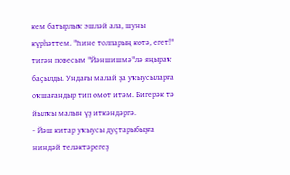кем батырлыҡ эшләй ала, шуны күрһәттем. "Һине толпарың көтә, егет!" тигән повесым "Йәншишмә"лә яңыраҡ баҫылды. Ундағы малай ҙа уҡыусыларға оҡшағандыр тип өмөт итәм. Бигерәк тә йылҡы малын үҙ иткәндәргә.
- Йәш китар уҡыусы дуҫтарыбыҙға ниндәй теләктәрегеҙ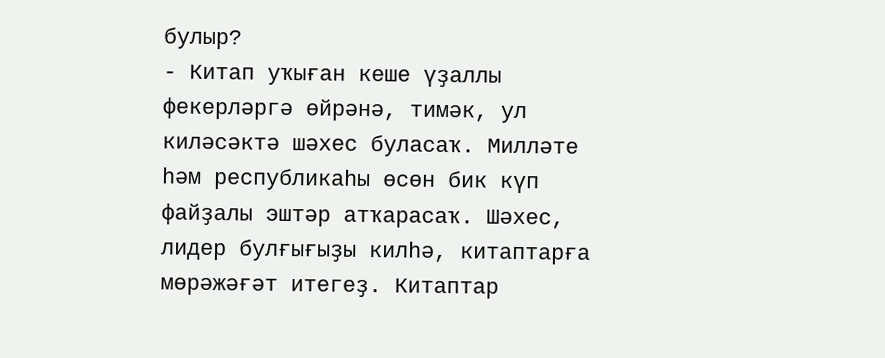булыр?
- Китап уҡыған кеше үҙаллы фекерләргә өйрәнә, тимәк, ул киләсәктә шәхес буласаҡ. Милләте һәм республикаһы өсөн бик күп файҙалы эштәр атҡарасаҡ. Шәхес, лидер булғығыҙы килһә, китаптарға мөрәжәғәт итегеҙ. Китаптар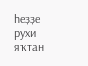һеҙҙе рухи яҡтан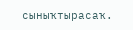сыныҡтырасаҡ.